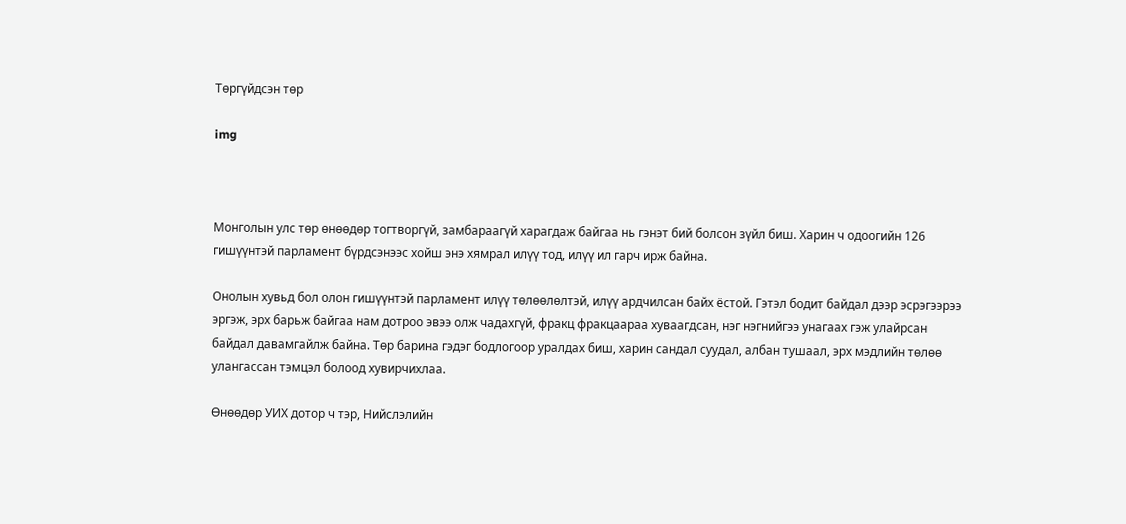Төргүйдсэн төр

img



Монголын улс төр өнөөдөр тогтворгүй, замбараагүй харагдаж байгаа нь гэнэт бий болсон зүйл биш. Харин ч одоогийн 126 гишүүнтэй парламент бүрдсэнээс хойш энэ хямрал илүү тод, илүү ил гарч ирж байна.

Онолын хувьд бол олон гишүүнтэй парламент илүү төлөөлөлтэй, илүү ардчилсан байх ёстой. Гэтэл бодит байдал дээр эсрэгээрээ эргэж, эрх барьж байгаа нам дотроо эвээ олж чадахгүй, фракц фракцаараа хуваагдсан, нэг нэгнийгээ унагаах гэж улайрсан байдал давамгайлж байна. Төр барина гэдэг бодлогоор уралдах биш, харин сандал суудал, албан тушаал, эрх мэдлийн төлөө улангассан тэмцэл болоод хувирчихлаа.

Өнөөдөр УИХ дотор ч тэр, Нийслэлийн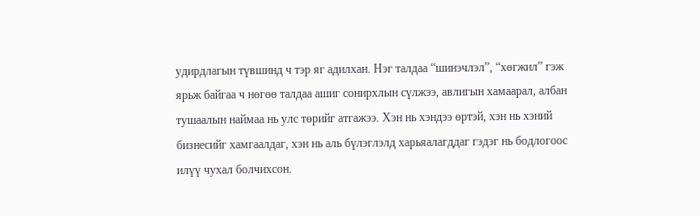удирдлагын түвшинд ч тэр яг адилхан. Нэг талдаа “шинэчлэл”, “хөгжил” гэж ярьж байгаа ч нөгөө талдаа ашиг сонирхлын сүлжээ, авлигын хамаарал, албан тушаалын наймаа нь улс төрийг атгажээ. Хэн нь хэндээ өртэй, хэн нь хэний бизнесийг хамгаалдаг, хэн нь аль бүлэглэлд харьяалагддаг гэдэг нь бодлогоос илүү чухал болчихсон.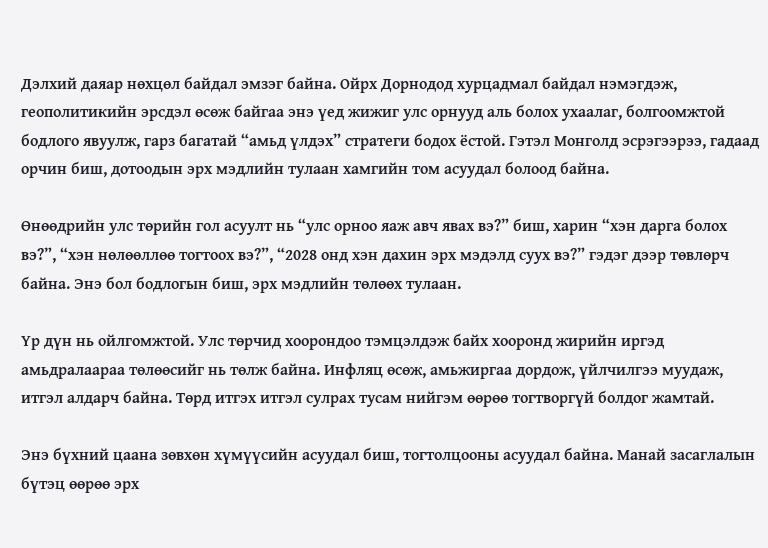Дэлхий даяар нөхцөл байдал эмзэг байна. Ойрх Дорнодод хурцадмал байдал нэмэгдэж, геополитикийн эрсдэл өсөж байгаа энэ үед жижиг улс орнууд аль болох ухаалаг, болгоомжтой бодлого явуулж, гарз багатай “амьд үлдэх” стратеги бодох ёстой. Гэтэл Монголд эсрэгээрээ, гадаад орчин биш, дотоодын эрх мэдлийн тулаан хамгийн том асуудал болоод байна.

Өнөөдрийн улс төрийн гол асуулт нь “улс орноо яаж авч явах вэ?” биш, харин “хэн дарга болох вэ?”, “хэн нөлөөллөө тогтоох вэ?”, “2028 онд хэн дахин эрх мэдэлд суух вэ?” гэдэг дээр төвлөрч байна. Энэ бол бодлогын биш, эрх мэдлийн төлөөх тулаан.

Үр дүн нь ойлгомжтой. Улс төрчид хоорондоо тэмцэлдэж байх хооронд жирийн иргэд амьдралаараа төлөөсийг нь төлж байна. Инфляц өсөж, амьжиргаа дордож, үйлчилгээ муудаж, итгэл алдарч байна. Төрд итгэх итгэл сулрах тусам нийгэм өөрөө тогтворгүй болдог жамтай.

Энэ бүхний цаана зөвхөн хүмүүсийн асуудал биш, тогтолцооны асуудал байна. Манай засаглалын бүтэц өөрөө эрх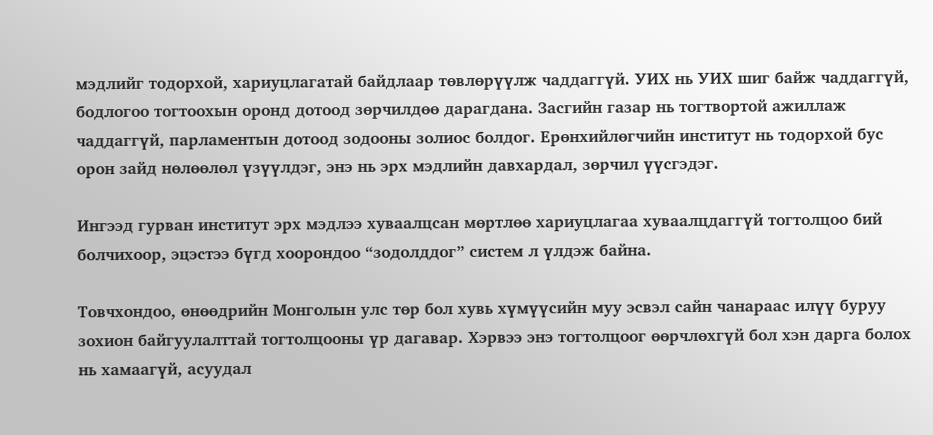мэдлийг тодорхой, хариуцлагатай байдлаар төвлөрүүлж чаддаггүй. УИХ нь УИХ шиг байж чаддаггүй, бодлогоо тогтоохын оронд дотоод зөрчилдөө дарагдана. Засгийн газар нь тогтвортой ажиллаж чаддаггүй, парламентын дотоод зодооны золиос болдог. Ерөнхийлөгчийн институт нь тодорхой бус орон зайд нөлөөлөл үзүүлдэг, энэ нь эрх мэдлийн давхардал, зөрчил үүсгэдэг.

Ингээд гурван институт эрх мэдлээ хуваалцсан мөртлөө хариуцлагаа хуваалцдаггүй тогтолцоо бий болчихоор, эцэстээ бүгд хоорондоо “зодолддог” систем л үлдэж байна.

Товчхондоо, өнөөдрийн Монголын улс төр бол хувь хүмүүсийн муу эсвэл сайн чанараас илүү буруу зохион байгуулалттай тогтолцооны үр дагавар. Хэрвээ энэ тогтолцоог өөрчлөхгүй бол хэн дарга болох нь хамаагүй, асуудал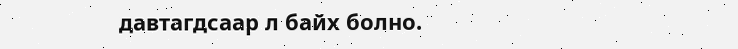давтагдсаар л байх болно.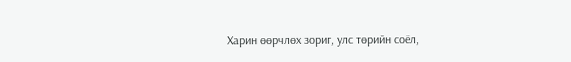Харин өөрчлөх зориг, улс төрийн соёл,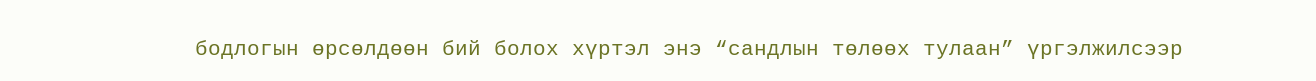бодлогын өрсөлдөөн бий болох хүртэл энэ “сандлын төлөөх тулаан” үргэлжилсээр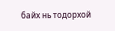байх нь тодорхой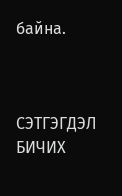байна.



СЭТГЭГДЭЛ БИЧИХ